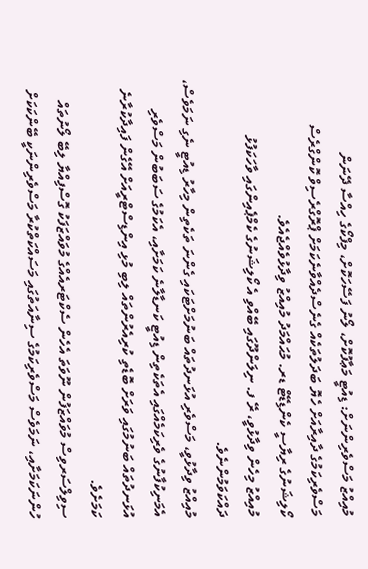މުއިއްޒު މަސްވެރިންނަށް: ޑިއުޓީ މަޢާފުކޮށް، ލޯނު ފަސޭހަކޮށް، މިފްކޯގެ ހިއްސާ ދޭނަން
މަސްވެރިކަމުގެ ދާއިރާއަށް ހެޔޮ ބަދަލުތަކެއް ގެނެސްދެއްވާނެކަމަށް ޕްރޮގްރެސިވް ކޮންގްރެސް ކޯލިޝަނުގެ ރިޔާސީ ކެންޑިޑޭޓް ޑރ. މުޙައްމަދު މުއިއްޒު ވިދާޅުވެއްޖެއެވެ.
މުއިއްޒު މިހެން ވިދާޅުވީ، ރޭ ފ. ނިލަންދޫގައި ބޭއްވި އެ ކޯލިޝަނުގެ ކެމްޕެއިންގައި ވާހަކަފުޅު ދައްކަވަމުންނެވެ.
މުއިއްޒު ވިދާޅުވީ، މަސްވެރި އުޅަނދުތައް ބަނުމަށްޓަކައި ގެންނަ ތަކެތިން މިހާރު ޑިއުޓީ ނެގި ނަމަވެސް، އެމަނިކުފާނުގެ ވެރިކަމެއްގައި އެތަކެތިން ޑިއުޓީ ކަނޑާލާނެ ކަމަށާއި، އެކަމުގެ ސަބަބުން މަސްވެރި އުޅަނދުތައް ބަނުމުގައި ވަރަށް ބޮޑެތި ކުރިއެރުންތައް ލިބި މުޅި އިންޑިސްޓްރީއަށް އޭގެން ފައިދާކުރާނެ ކަމަށެވެ.
ސިވިލްސަރވިސް މުވައްޒަފުން ނޫވަތަ އެހެން ސެކްޓަރއެއްގެ މުވައްޒަފަކު ގޮސްފިއްޔާ ލިބޭ ލޯނުތައް ހުންނަކަމަށާއި، ނަމަވެސް މަސްވެރިކަމުގެ ސިނާއަތުގައި މަސައްކަތްކުރާ މަސްވެރިންނަކީ ބޭންކަކަށް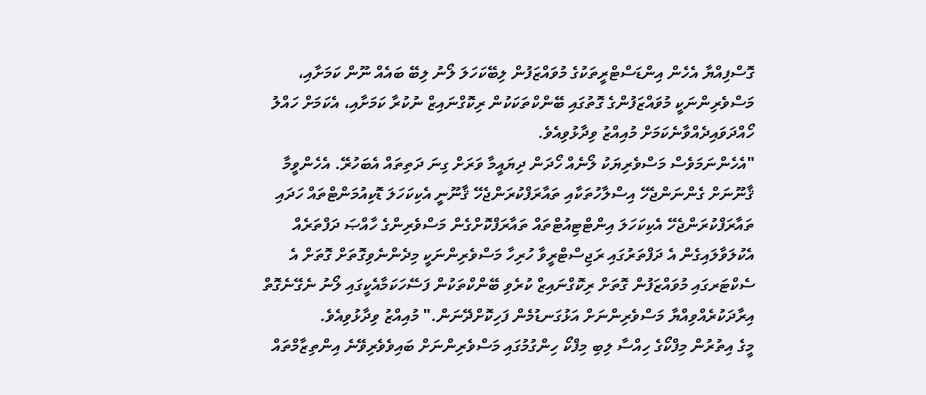ގޮސްފިއްޔާ އެހެން އިންޑަސްޓްރީތަކުގެ މުވައްޒަފުން ލިބޭކަހަލަ ލޯނު ލިބޭ ބައެއް ނޫން ކަމަށާއި، މަސްވެރިންނަކީ މުވައްޒަފުންގެ ގޮތުގައި ބޭންކްތަކަކުން ރިކޮގްނައިޒް ނުކުރާ ކަމަށާއި، އެކަމަށް ހައްލު ހޯއްދަވައިދެއްވާނެކަމަށް މުއިއްޒު ވިދާޅުވިއެވެ.
"އެހެންނަމަވެސް މަސްވެރިޔަކު ލޯނެއް ހޯދަން ދިޔައީމާ ވަރަށް ގިނަ ދަތިތައް އެބަހުރޭ. އެހެންވީމާ ޤާނޫނަށް ގެންނަންޖެހޭ އިސްލާހުތަކާއި ތައާރަފްކުރަންޖެހޭ ޤާނޫނީ އެކިކަހަލަ ޑޮކިއުމަންޓްތައް ހަދައި ތައާރަފްކުރަންޖެހޭ އެކިކަހަލަ އިންޓްޓިއުޓްތައް ތައާރަފްކޮށްގެން މަސްވެރިންގެ ހާއްޞަ ދަފްތަރެއް އެކުލަވާލައިގެން އެ ދަފްތަރުގައި ރަޖިސްޓްރީވާ ހުރިހާ މަސްވެރިންނަކީ މިދެންނެވިގޮތަށް ގޮތަށް އެ ސެކްޓަރގައި މުވައްޒަފުން ގޮތަށް ރިކޮގްނައިޒް ކުރެވި ބޭންކްތަކުން ފަސޭހަކަމާއެކީގައި ލޯނު ނެގޭނެގޮތް އިރާދަކުރެއްވިއްޔާ މަސްވެރިންނަށް އަޅުގަނޑުމެން ފަހިކޮށްދޭނަން." މުއިއްޒު ވިދާޅުވިއެވެ.
މީގެ އިތުރުން މިފްކޯގެ ހިއްސާ ލިބި މިފްކޯ ހިންގުމުގައި މަސްވެރިންނަށް ބައިވެވެރިވޭނެ އިންތިޒާމްތައް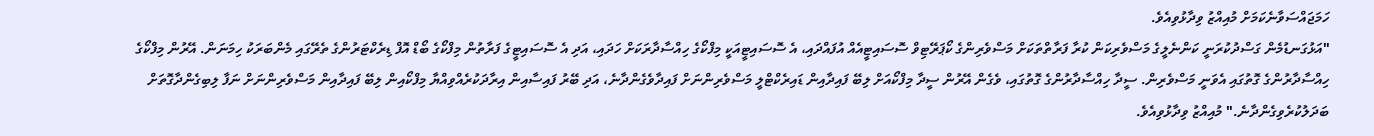ހަމަޖައްސަވާނެކަމަށް މުއިއްޒު ވިދާޅުވިއެވެ.
"އަޅުގަނޑުމެން ގަސްދުކުރަނީ ކަންނެލީގެ މަސްވެރިކަން ކުރާ ފަރާތްތަކަށް މަސްވެރިންގެ ކޯޕަރޭޓިވް ސޮސައިޓީއެއް އުފައްދައި، އެ ސޮސައިޓީއަކީ މިފްކޯގެ ހިއްސާދާރަކަށް ހަދައި، އަދި އެ ސޮސައިޓީގެ ފަރާތުން މިފްކޯގެ ބޯޑް އޮފް ޑިރެކްޓަރުންގެ ތެރޭގައި މެންބަރަކު ހިމަނަން. އޭރުން މިފްކޯގެ ހިއްސާދާރުންގެ ގޮތުގައި އެވަނީ މަސްވެރިން. ސީދާ ހިއްސާދާރުންގެ ގޮތުގައި، ވެގެން އޭރުން ސީދާ މިފްކޯއަށް ލިބޭ ފައިދާއިން ޑައިރެކްޓްލީ މަސްވެރިންނަށް ފައިދާވެގެންދާނެ، އަދި ބޭރު ފައިސާއިން އިރާދަކުރެއްވިއްޔާ މިފްކޯއިން ލިބޭ ފައިދާއިން މަސްވެރިންނަށް ނަފާ ލިބިގެންދާގޮތަށް ބަދަލުކުރެވިގެންދާނެ." މުއިއްޒު ވިދާޅުވިއެވެ.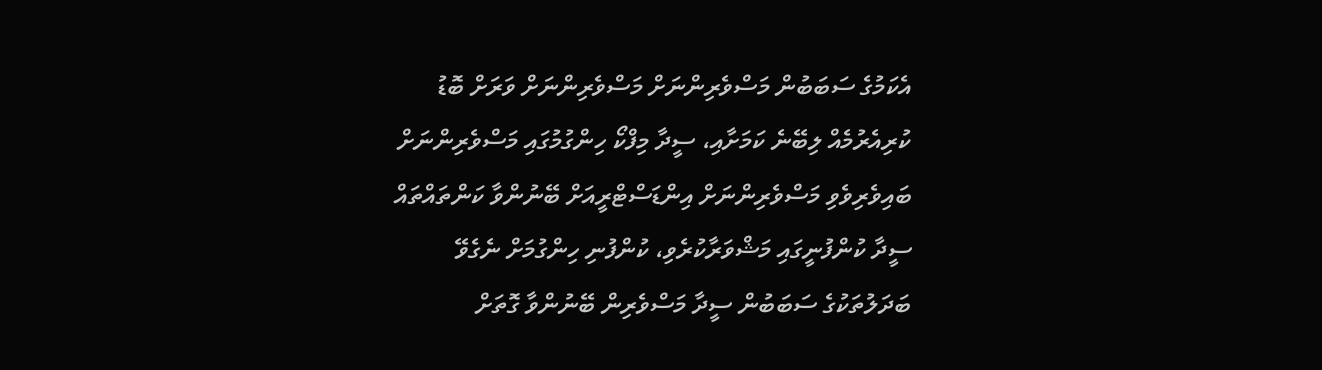އެކަމުގެ ސަބަބުން މަސްވެރިންނަށް މަސްވެރިންނަށް ވަރަށް ބޮޑު ކުރިއެރުމެއް ލިބޭނެ ކަމަށާއި، ސީދާ މިފްކޯ ހިންގުމުގައި މަސްވެރިންނަށް ބައިވެރިވެވި މަސްވެރިންނަށް އިންޑަސްޓްރީއަށް ބޭނުންވާ ކަންތައްތައް ސީދާ ކުންފުނީގައި މަޝްވަރާކުރެވި، ކުންފުނި ހިންގުމަށް ނެގެވޭ ބަދަލުތަކުގެ ސަބަބުން ސީދާ މަސްވެރިން ބޭނުންވާ ގޮތަށް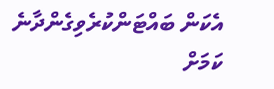އެކަން ބައްޓަންކުރެވިގެންދާނެ ކަމަށް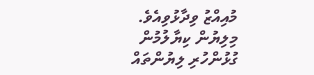މުއިއްޒު ވިދާޅުވިއެވެ.
މިލިޔުން ކިޔާލުމުން
ގުޅުންހުރި ލިޔުންތައް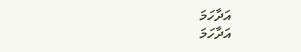އަދާހަމަ
އަދާހަމަ